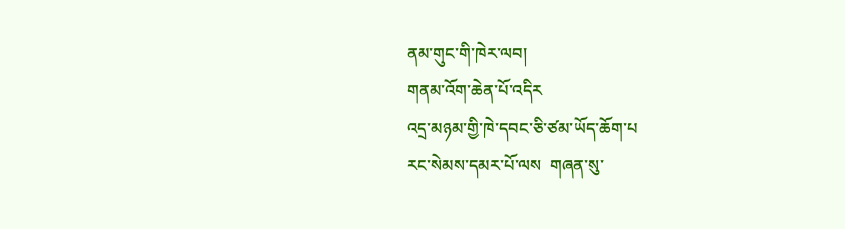ནམ་གུང་གི་ཁེར་ལབ།
གནམ་འོག་ཆེན་པོ་འདིར
འདྲ་མཉམ་གྱི་ཁེ་དབང་ཅི་ཙམ་ཡོད་ཆོག་པ
རང་སེམས་དམར་པོ་ལས  གཞན་སུ་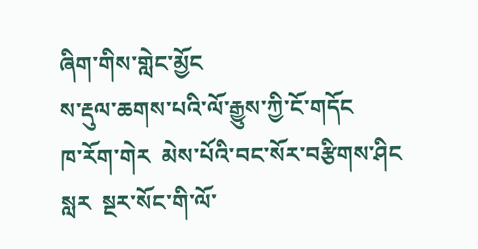ཞིག་གིས་གླེང་མྱོང
ས་རྡུལ་ཆགས་པའི་ལོ་རྒྱུས་ཀྱི་ངོ་གདོང
ཁ་རོག་གེར  མེས་པོའི་བང་སོར་བརྩིགས་ཤིང
སླར  སྔར་སོང་གི་ལོ་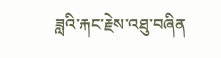ཟླའི་རྐང་རྗེས་འཐུ་བཞིན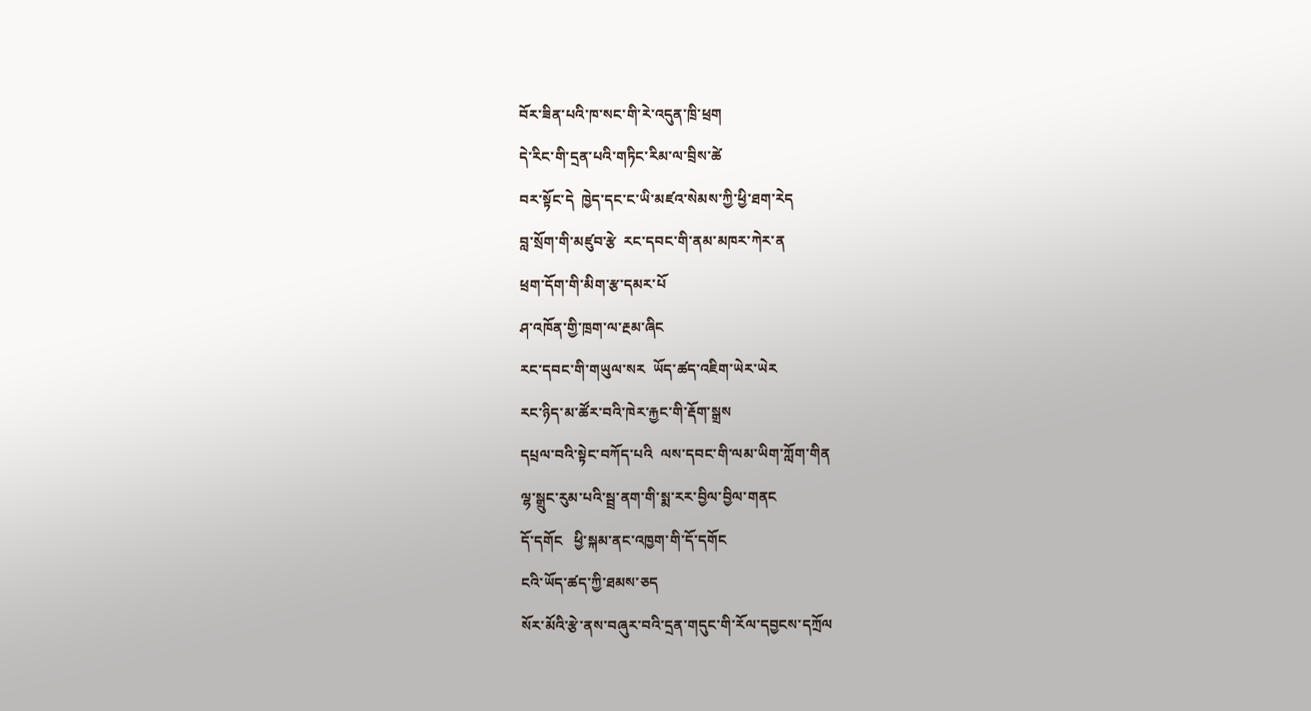བོར་ཟིན་པའི་ཁ་སང་གི་རེ་འདུན་ཁྲི་ཕྲག
དེ་རིང་གི་དྲན་པའི་གཏིང་རིམ་ལ་བྲིས་ཚེ
བར་སྟོང་དེ  ཁྱེད་དང་ང་ཡི་མཛའ་སེམས་ཀྱི་ཕྱི་ཐག་རེད
བླ་སྲོག་གི་མཛུབ་རྩེ  རང་དབང་གི་ནམ་མཁར་ཀེར་ན
ཕྲག་དོག་གི་མིག་རྩ་དམར་པོ
ཤ་འཁོན་གྱི་ཁྲག་ལ་རྔམ་ཞིང
རང་དབང་གི་གཡུལ་སར  ཡོད་ཚད་འཇིག་ཡེར་ཡེར
རང་ཉིད་མ་ཚོར་བའི་ཁེར་རྐྱང་གི་རྡོག་སྒྲས
དཔྲལ་བའི་སྟེང་བཀོད་པའི  ལས་དབང་གི་ལམ་ཡིག་ཀློག་གིན
ལྷ་སྒྲུང་རུམ་པའི་སྦྲ་ནག་གི་སྨ་རར་བྱིལ་བྱིལ་གནང
དོ་དགོང   ཕྱི་སྐམ་ནང་འཁྱག་གི་དོ་དགོང
ངའི་ཡོད་ཚད་ཀྱི་ཐམས་ཅད
སོར་མོའི་རྩེ་ནས་བཞུར་བའི་དྲན་གདུང་གི་རོལ་དབྱངས་དཀྲོལ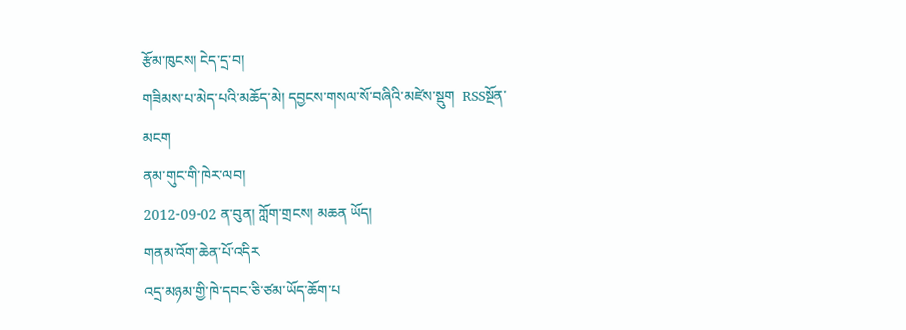རྩོམ་ཁུངས། ངེད་དྲ་བ།
གཟིམས་པ་མེད་པའི་མཆོད་མེ། དབྱངས་གསལ་སོ་བཞིའི་མཛེས་སྡུག  RSSསྔོན་མངག
ནམ་གུང་གི་ཁེར་ལབ།
2012-09-02 ན་བུན། ཀློག་གྲངས། མཆན ཡོད།
གནམ་འོག་ཆེན་པོ་འདིར
འདྲ་མཉམ་གྱི་ཁེ་དབང་ཅི་ཙམ་ཡོད་ཆོག་པ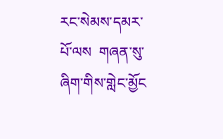རང་སེམས་དམར་པོ་ལས  གཞན་སུ་ཞིག་གིས་གླེང་མྱོང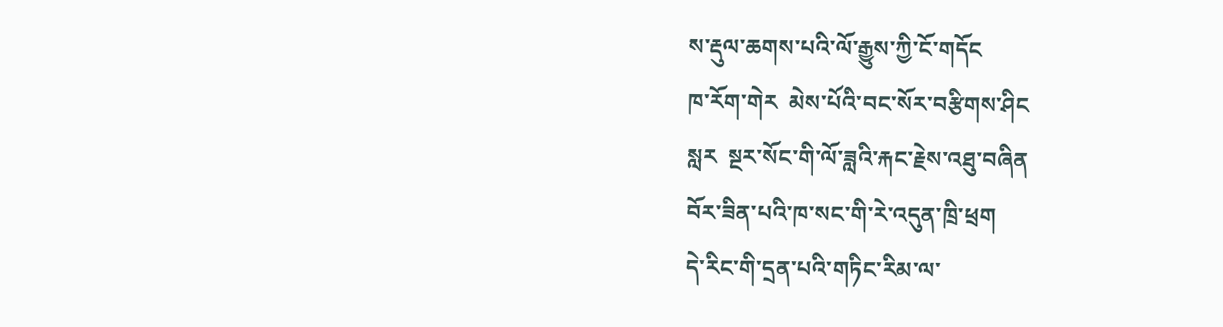ས་རྡུལ་ཆགས་པའི་ལོ་རྒྱུས་ཀྱི་ངོ་གདོང
ཁ་རོག་གེར  མེས་པོའི་བང་སོར་བརྩིགས་ཤིང
སླར  སྔར་སོང་གི་ལོ་ཟླའི་རྐང་རྗེས་འཐུ་བཞིན
བོར་ཟིན་པའི་ཁ་སང་གི་རེ་འདུན་ཁྲི་ཕྲག
དེ་རིང་གི་དྲན་པའི་གཏིང་རིམ་ལ་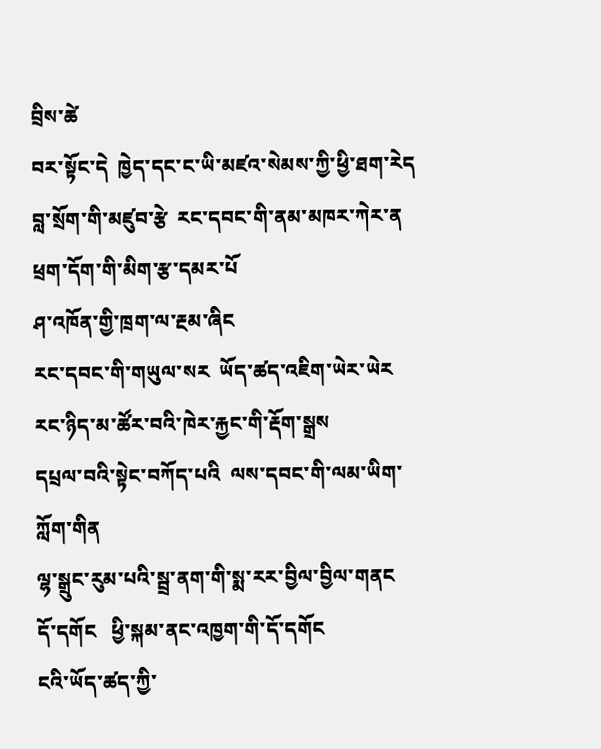བྲིས་ཚེ
བར་སྟོང་དེ  ཁྱེད་དང་ང་ཡི་མཛའ་སེམས་ཀྱི་ཕྱི་ཐག་རེད
བླ་སྲོག་གི་མཛུབ་རྩེ  རང་དབང་གི་ནམ་མཁར་ཀེར་ན
ཕྲག་དོག་གི་མིག་རྩ་དམར་པོ
ཤ་འཁོན་གྱི་ཁྲག་ལ་རྔམ་ཞིང
རང་དབང་གི་གཡུལ་སར  ཡོད་ཚད་འཇིག་ཡེར་ཡེར
རང་ཉིད་མ་ཚོར་བའི་ཁེར་རྐྱང་གི་རྡོག་སྒྲས
དཔྲལ་བའི་སྟེང་བཀོད་པའི  ལས་དབང་གི་ལམ་ཡིག་ཀློག་གིན
ལྷ་སྒྲུང་རུམ་པའི་སྦྲ་ནག་གི་སྨ་རར་བྱིལ་བྱིལ་གནང
དོ་དགོང   ཕྱི་སྐམ་ནང་འཁྱག་གི་དོ་དགོང
ངའི་ཡོད་ཚད་ཀྱི་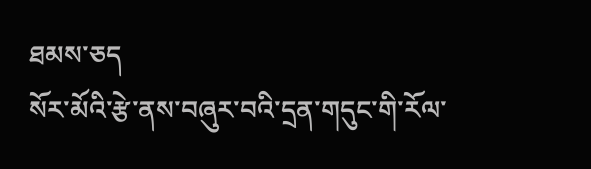ཐམས་ཅད
སོར་མོའི་རྩེ་ནས་བཞུར་བའི་དྲན་གདུང་གི་རོལ་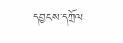དབྱངས་དཀྲོལ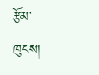རྩོམ་ཁུངས།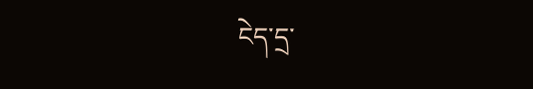ངེད་དྲ་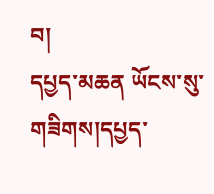བ།
དཔྱད་མཆན ཡོངས་སུ་གཟིགས།དཔྱད་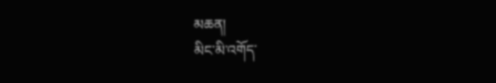མཆན།
མིང་མི་འགོད་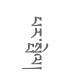པར་སྤེལ།